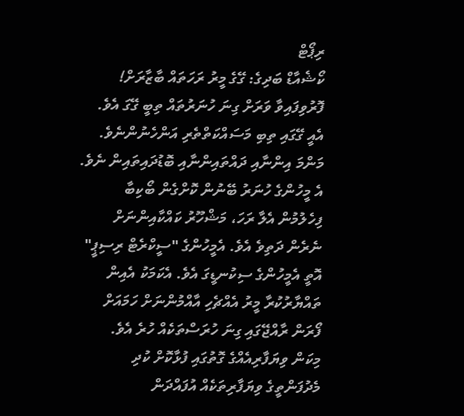ރިޕޯޓް
ކޯޝެއާޑް ބަދިގެ: ގޭގެ މީރު ރަހަތައް ބާޒާރަށް!
ފޮރުވިފައިވާ ވަރަށް ގިނަ ހުނަރުތައް ތިބީ ގޭގަ އެވެ. އެއީ ގޭގައި ތިބި މަސައްކަތްތެރި އަންހެނުންނެވެ. މަންމަ އިންނާއި ދައްތައިންނާއި ބޮޑުދައިތައިން ނެވެ. އެ މީހުންގެ ހުނަރު ބޭނުން ކޮށްގެން ބޯކިބާ ފިހެލުމުން އެލާ ރަހަ، މަޝްހޫރު ކައްކާއިންނަށް ނެރެން ދަތިވެ އެވެ. އެމީހުންގެ "ސީކްރެޓް ރިސިޕީ" އޮތީ އެމީހުންގެ ސިކުނޑީގަ އެވެ. އެކަމަކު އެއިން ތައްޔާރުކުރާ މީރު އެއްޗެހި އާއްމުންނަށް ހަމައަށް ފޯރަން ރާއްޖޭގައި ގިނަ ހުރަސްތަކެއް ހުރެ އެވެ.
މިކަން ވިޔަފާރިއެއްގެ ގޮތުގައި ފުޅާކޮށް ކުދި މެދުފަންތީގެ ވިޔަފާރިތަކެއް އުފައްދަން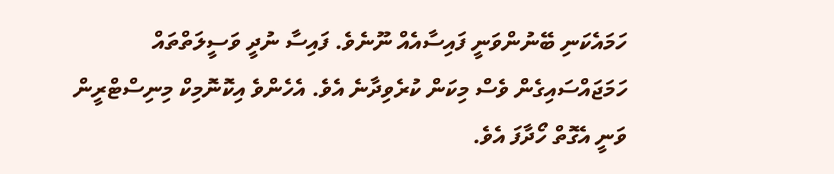ހަމައެކަނި ބޭނުންވަނީ ފައިސާއެއް ނޫނެވެ. ފައިސާ ނުދީ ވަސީލަތްތައް ހަމަޖައްސައިގެން ވެސް މިކަން ކުރެވިދާނެ އެވެ. އެހެންވެ އިކޮނޮމިކް މިނިސްޓްރީން ވަނީ އެގޮތް ހޯދާފަ އެވެ.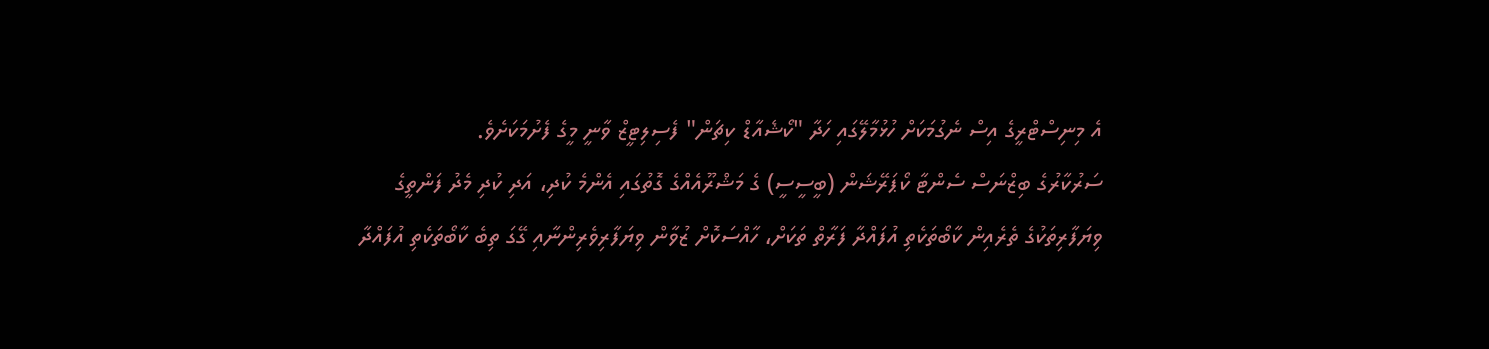އެ މިނިސްޓްރީގެ އިސް ނެގުމަކަށް ހުޅުމާލޭގައި ހަދާ "ކޯޝެއާޑް ކިޗަން" ފެސިލިޓީޒް ވާނީ މީގެ ފެށުމަކަށެވެ.
ސަރުކާރުގެ ބިޒްނަސް ސެންޓާ ކޯޕަރޭޝަން (ބީސީސީ) ގެ މަޝްރޫއެއްގެ ގޮތުގައި އެންމެ ކުދި، އަދި ކުދި މެދު ފަންތީގެ ވިޔަފާރިތަކުގެ ތެރެއިން ކާބޯތަކެތި އުފައްދާ ފަރާތް ތަކަށް، ހާއްސަކޮށް ޒުވާން ވިޔަފާރިވެރިންނާއި ގޭގަ ތިބެ ކާބޯތަކެތި އުފައްދާ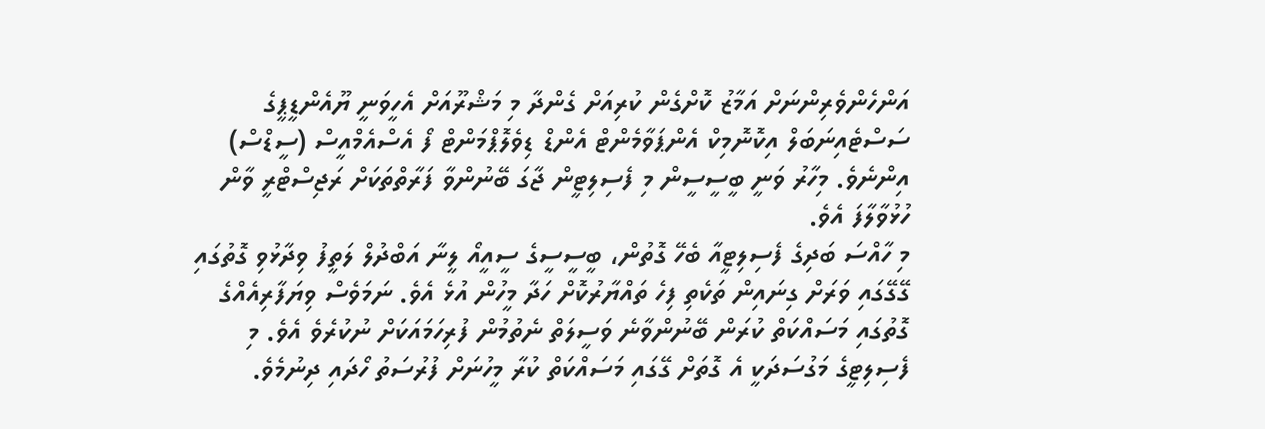އަންހެންވެރިންނަށް އަމާޒު ކޮށްގެން ކުރިއަށް ގެންދާ މި މަޝްރޫއަށް އެހީވަނީ ޔޫއެންޑީޕީގެ ސަސްޓެއިނަބަލް އިކޮނޮމިކް އެންޕަވާމެންޓް އެންޑް ޑިވެލޮޕްމަންޓް ފޯ އެސްއެމްއީސް (ސީޑްސް) އިންނެވެ. މިހާރު ވަނީ ބީސީސީން މި ފެސިލިޓީން ޖާގަ ބޭނުންވާ ފަރާތްތަކަށް ރަޖިސްޓްރީ ވާން ހުޅުވާލާފަ އެވެ.
މި ހާއްސަ ބަދިގެ ފެސިލިޓީއާ ބެހޭ ގޮތުން، ބީސީސީގެ ސީއީއޯ ލީނާ އަބްދުލް ލަތީފު ވިދާޅުވި ގޮތުގައި ގޭގޭގައި ވަރަށް ގިނައިން ތަކެތި ފިހެ ތައްޔާރުކޮށް ހަދާ މީހުން އުޅެ އެވެ. ނަމަވެސް ވިޔަފާރިއެއްގެ ގޮތުގައި މަސައްކަތް ކުރަން ބޭނުންވާނެ ވަސީލަތް ނެތުމުން ފުރިހަމައަކަށް ނުކުރެވެ އެވެ. މި ފެސިލިޓީގެ މަގުސަދަކީ އެ ގޮތަށް ގޭގައި މަސައްކަތް ކުރާ މީހުނަށް ފުރުސަތު ހޯދައި ދިނުމެވެ.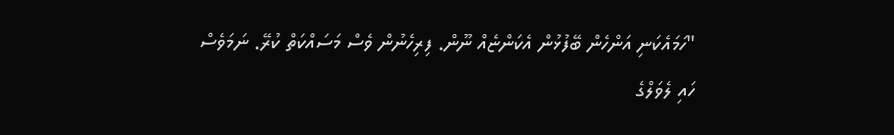"ހަމައެކަނި އަންހެން ބޭފުޅުން އެކަންޏެއް ނޫން. ފިރިހެނުން ވެސް މަސައްކަތް ކުރޭ. ނަމަވެސް ހައި ލެވަލްގެ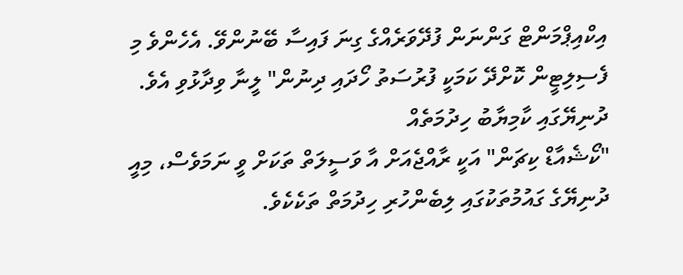އިކްއިޕްމަންޓް ގަންނަން ފުދޭވަރެއްގެ ގިނަ ފައިސާ ބޭނުންވޭ. އެހެންވެ މި ފެސިލިޓީން ކޮށްދޭ ކަމަކީ ފުރުސަތު ހޯދައި ދިނުން" ލީނާ ވިދާޅުވި އެވެ.
ދުނިޔޭގައި ކާމިޔާބު ހިދުމަތެއް
"ކޯޝެއާޑް ކިޗަން" އަކީ ރާއްޖެއަށް އާ ވަސީލަތް ތަކަށް ވީ ނަމަވެސް، މިއީ ދުނިޔޭގެ ގައުމުތަކުގައި ލިބެންހުރި ހިދުމަތް ތަކެކެވެ.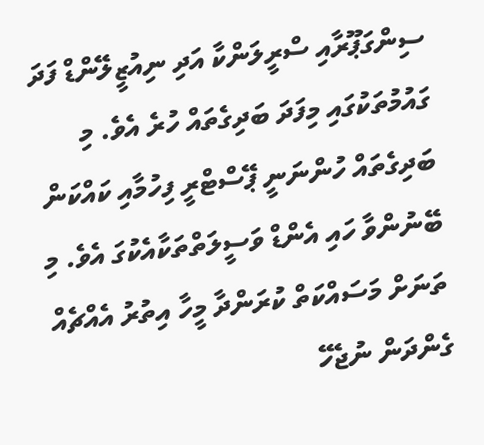ސިންގަޕޫރާއި ސްރީލަންކާ އަދި ނިއުޒީލޭންޑް ފަދަ ގައުމުތަކުގައި މިފަދަ ބަދިގެތައް ހުރެ އެވެ. މި ބަދިގެތައް ހުންނަނީ ޕޭސްޓްރީ ފިހުމާއި ކައްކަން ބޭނުންވާ ހައި އެންޑް ވަސީލަތްތަކާއެކުގަ އެވެ. މި ތަނަށް މަސައްކަތް ކުރަންދާ މީހާ އިތުރު އެއްޗެއް ގެންދަން ނުޖެހޭ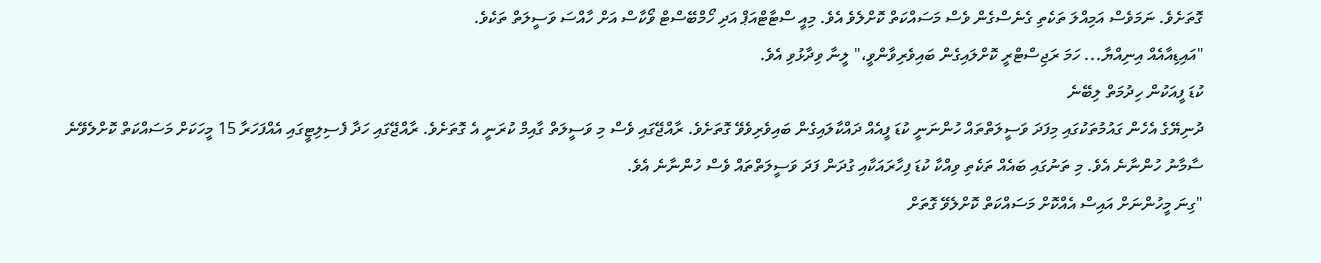ގޮތަށެވެ. ނަމަވެސް އަމިއްލަ ތަކެތި ގެނެސްގެން ވެސް މަސައްކަތް ކޮށްލެވެ އެވެ. މިއީ ސްޓާޓްއަޕް އަދި ހޯމްބޭސްޓް ވޯކާސް އަށް ހާއްސަ ވަސީލަތް ތަކެވެ.
"އައިޑިއާއެއް އިނިއްޔާ... ހަމަ ރަޖިސްޓްރީ ކޮށްލައިގެން ބައިވެރިވާންވީ،" ލީނާ ވިދާޅުވި އެވެ.
ކުޑަ ފީއަކުން ހިދުމަތް ލިބޭނެ
ދުނިޔޭގެ އެހެން ގައުމުތަކުގައި މިފަދަ ވަސީލަތްތައް ހުންނަނީ ކުޑަ ފީއެއް ދައްކާލައިގެން ބައިވެރިވެވޭ ގޮތަށެވެ. ރާއްޖޭގައި ވެސް މި ވަސީލަތް ގާއިމް ކުރަނީ އެ ގޮތަށެވެ. ރާއްޖޭގައި ހަދާ ފެސިލިޓީގައި އެއްފަހަރާ 15 މީހަކަށް މަސައްކަތް ކޮށްލެވޭނެ ސާމާނު ހުންނާނެ އެވެ. މި ތަނުގައި ބައެއް ތަކެތި ވިއްކާ ކުޑަ ފިހާރައަކާއި ގުދަން ފަދަ ވަސީލަތްތައް ވެސް ހުންނާނެ އެވެ.
"ގިނަ މީހުންނަށް އައިސް އެއްކޮށް މަސައްކަތް ކޮށްލެވޭ ގޮތަށް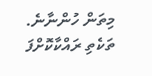މިތަން ހުންނާނެ. ތަކެތި ރައްކާކޮށްފަ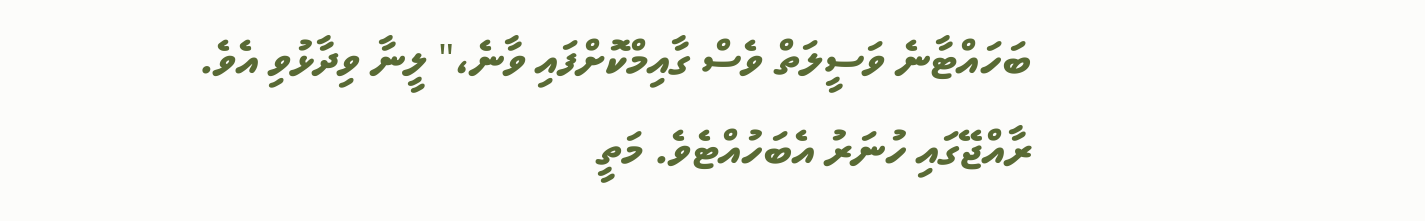ބަހައްޓާނެ ވަސީލަތް ވެސް ގާއިމްކޮށްފައި ވާނެ،" ލީނާ ވިދާޅުވި އެވެ.
ރާއްޖޭގައި ހުނަރު އެބަހުއްޓެވެ. މަތީ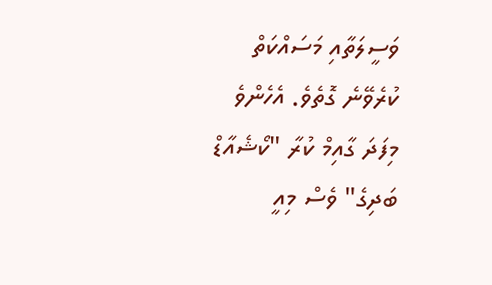ވަސީލަތާއި މަސައްކަތް ކުރެވޭނެ ގޮތެވެ. އެހެންވެ މިފަދަ ގާއިމް ކުރާ "ކޯޝެއާޑް ބަދިގެ" ވެސް މިއީ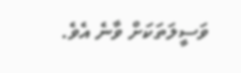ވަސީލަތަކަށް ވާނެ އެވެ.